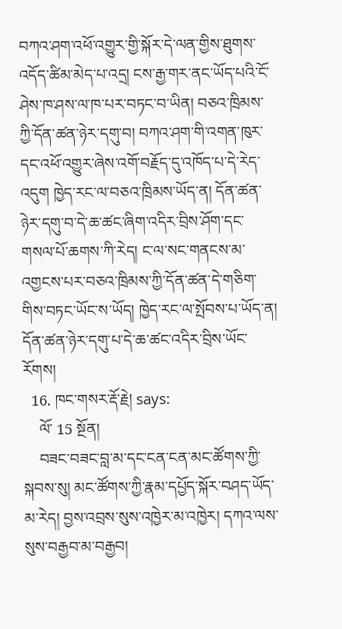བཀའ་ཤག་འཕོ་འགྱུར་གྱི་སྐོར་དེ་ལན་གྱིས་ཐུགས་འདོད་ཚིམ་མེད་པ་འདྲ། ངས་རྒྱ་གར་ནང་ཡོད་པའི་ངོ་ཤེས་ཁ་ཤས་ལ་ཁ་པར་བཏང་བ་ཡིན། བཅའ་ཁྲིམས་ཀྱི་དོན་ཚན་ཉེར་དགུ་བ། བཀའ་ཤག་གི་འགན་ཁུར་དང་འཕོ་འགྱུར་ཞེས་འགོ་བརྗོད་དུ་འཁོད་པ་དེ་རེད་འདུག ཁྱེད་རང་ལ་བཅའ་ཁྲིམས་ཡོད་ན། དོན་ཚན་ཉེར་དགུ་བ་དེ་ཆ་ཚང་ཞིག་འདིར་བྲིས་ཤོག་དང་གསལ་པོ་ཆགས་ཀི་རེད། ང་ལ་སང་གནངས་མ་འགྱངས་པར་བཅའ་ཁྲིམས་ཀྱི་དོན་ཚན་དེ་གཅིག་གིས་བཏང་ཡོང་ས་ཡོད། ཁྱེད་རང་ལ་སྤོབས་པ་ཡོད་ན། དོན་ཚན་ཉེར་དགུ་པ་དེ་ཆ་ཚང་འདིར་བྲིས་ཡོང་རོགས།
  16. ཁང་གསར་རྡོ་རྗེ། says:
    ལོ་ 15 སྔོན།
    བཟང་བཟང་བླ་མ་དང་ངན་ངན་མང་ཚོགས་ཀྱི་སྐབས་སུ། མང་ཚོགས་ཀྱི་རྣམ་དཔྱོད་སྐོར་བཤད་ཡོད་མ་རེད། བྱས་འབྲས་སུས་འཁྱེར་མ་འཁྱེར། དཀའ་ལས་སུས་བརྒྱབ་མ་བརྒྱབ།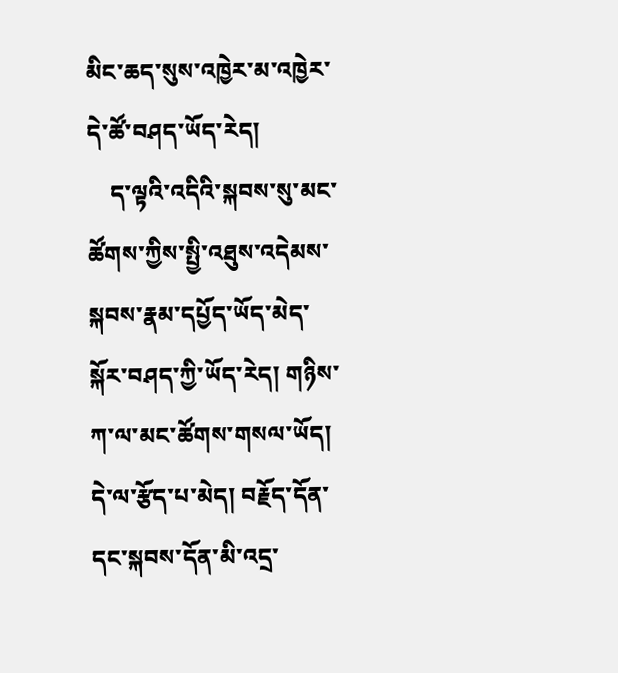མིང་ཆད་སུས་འཁྱེར་མ་འཁྱེར་དེ་ཚོ་བཤད་ཡོད་རེད།
    ད་ལྟའི་འདིའི་སྐབས་སུ་མང་ཚོགས་ཀྱིས་སྤྱི་འཐུས་འདེམས་སྐབས་རྣམ་དཔྱོད་ཡོད་མེད་སྐོར་བཤད་ཀྱི་ཡོད་རེད། གཉིས་ཀ་ལ་མང་ཚོགས་གསལ་ཡོད། དེ་ལ་རྩོད་པ་མེད། བརྗོད་དོན་དང་སྐབས་དོན་མི་འདྲ་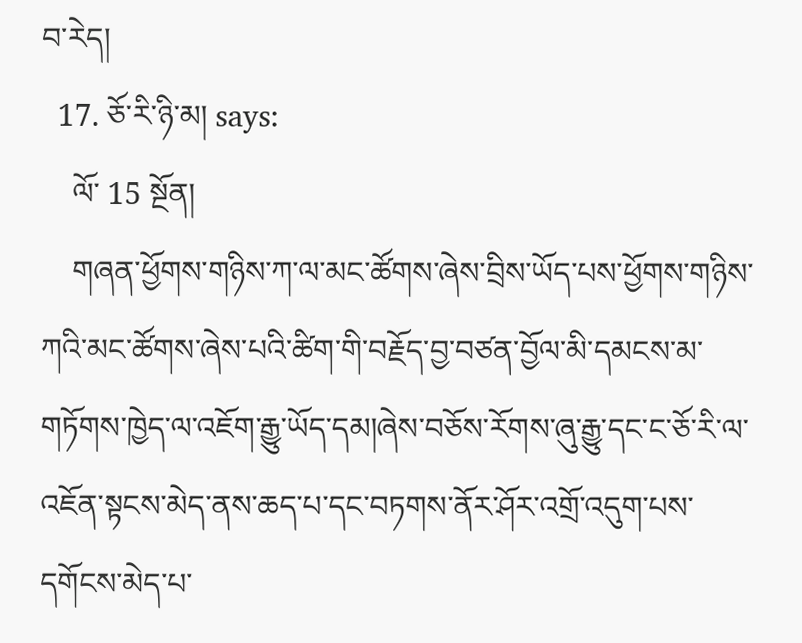བ་རེད།
  17. ཅོ་རི་ཉི་མ། says:
    ལོ་ 15 སྔོན།
    གཞན་ཕྱོགས་གཉིས་ཀ་ལ་མང་ཚོགས་ཞེས་བྲིས་ཡོད་པས་ཕྱོགས་གཉིས་ཀའི་མང་ཚོགས་ཞེས་པའི་ཚིག་གི་བརྗོད་བྱ་བཙན་བྱོལ་མི་དམངས་མ་གཏོགས་ཁྱེད་ལ་འཇོག་རྒྱུ་ཡོད་དམ།ཞེས་བཅོས་རོགས་ཞུ་རྒྱུ་དང་ང་ཅོ་རི་ལ་འཇོན་སྟངས་མེད་ནས་ཆད་པ་དང་བཏགས་ནོར་ཤོར་འགྲོ་འདུག་པས་དགོངས་མེད་པ་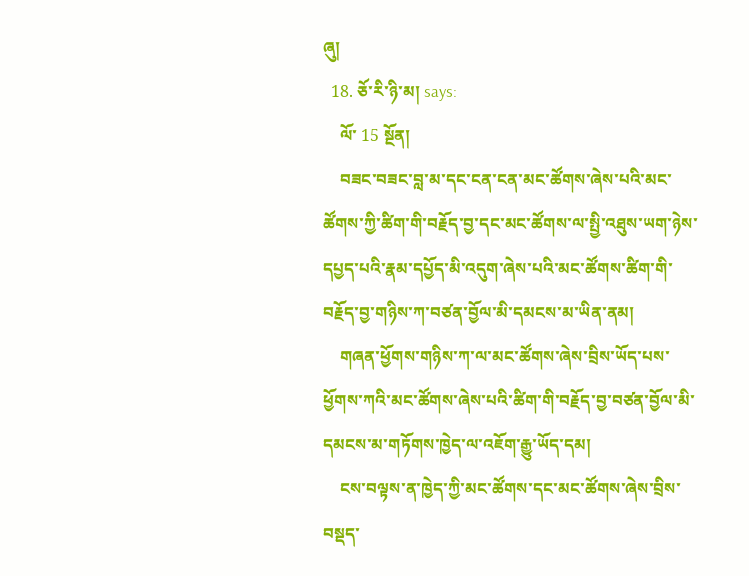ཞུ།
  18. ཅོ་རི་ཉི་མ། says:
    ལོ་ 15 སྔོན།
    བཟང་བཟང་བླ་མ་དང་ངན་ངན་མང་ཚོགས་ཞེས་པའི་མང་ཚོགས་ཀྱི་ཚིག་གི་བརྗོད་བྱ་དང་མང་ཚོགས་ལ་སྤྱི་འཐུས་ཡག་ཉེས་དཔྱད་པའི་རྣམ་དཔྱོད་མི་འདུག་ཞེས་པའི་མང་ཚོགས་ཚིག་གི་བརྗོད་བྱ་གཉིས་ཀ་བཙན་བྱོལ་མི་དམངས་མ་ཡིན་ནམ།
    གཞན་ཕྱོགས་གཉིས་ཀ་ལ་མང་ཚོགས་ཞེས་བྲིས་ཡོད་པས་ཕྱོགས་ཀའི་མང་ཚོགས་ཞེས་པའི་ཚིག་གི་བརྗོད་བྱ་བཙན་བྱོལ་མི་དམངས་མ་གཏོགས་ཁྱེད་ལ་འཇོག་རྒྱུ་ཡོད་དམ།
    ངས་བལྟས་ན་ཁྱེད་ཀྱི་མང་ཚོགས་དང་མང་ཚོགས་ཞེས་བྲིས་བསྡད་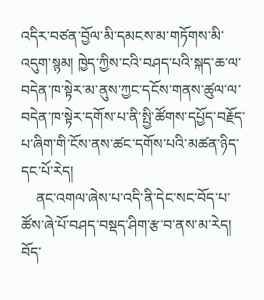འདིར་བཙན་བྱོལ་མི་དམངས་མ་གཏོགས་མི་འདུག་སྙམ། ཁྱེད་ཀྱིས་ངའི་བཤད་པའི་སྐད་ཆ་ལ་བདེན་ཁ་སྟེར་མ་ནུས་ཀྱང་དངོས་གནས་ཚུལ་ལ་བདེན་ཁ་སྟེར་དགོས་པ་ནི་སྤྱི་ཚོགས་དཔྱོད་བརྗོད་པ་ཞིག་གི་ངོས་ནས་ཚང་དགོས་པའི་མཚན་ཉིད་དང་པོ་རེད།
    ནང་འགལ་ཞེས་པ་འདི་ནི་དེང་སང་བོད་པ་ཚོས་ཞེ་པོ་བཤད་བསྡད་ཤིག་རྩ་བ་ནས་མ་རེད། བོད་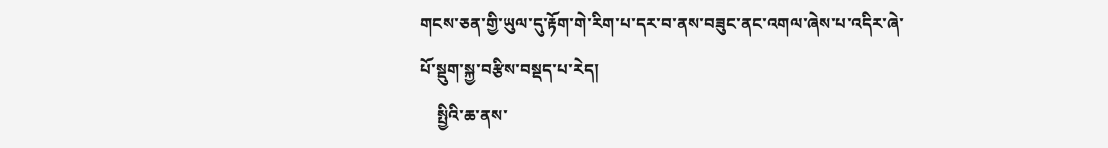གངས་ཅན་གྱི་ཡུལ་དུ་རྟོག་གེ་རིག་པ་དར་བ་ནས་བཟུང་ནང་འགལ་ཞེས་པ་འདིར་ཞེ་པོ་སྡུག་སྐྱ་བརྩིས་བསྡད་པ་རེད།
    སྤྱིའི་ཆ་ནས་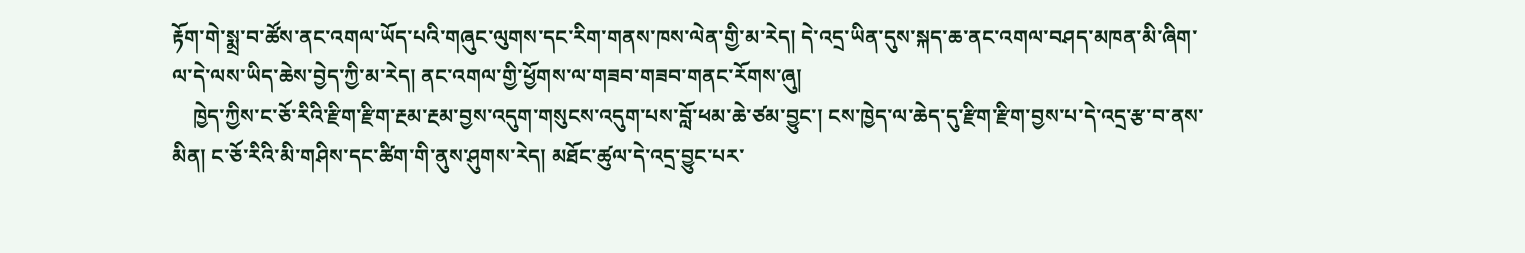རྟོག་གེ་སྨྲ་བ་ཚོས་ནང་འགལ་ཡོད་པའི་གཞུང་ལུགས་དང་རིག་གནས་ཁས་ལེན་གྱི་མ་རེད། དེ་འདྲ་ཡིན་དུས་སྐད་ཆ་ནང་འགལ་བཤད་མཁན་མི་ཞིག་ལ་དེ་ལས་ཡིད་ཆེས་བྱེད་ཀྱི་མ་རེད། ནང་འགལ་གྱི་ཕྱོགས་ལ་གཟབ་གཟབ་གནང་རོགས་ཞུ།
    ཁྱེད་ཀྱིས་ང་ཅོ་རིའི་རྫིག་རྫིག་རྔམ་རྔམ་བྱས་འདུག་གསུངས་འདུག་པས་བློ་ཕམ་ཆེ་ཙམ་བྱུང་། ངས་ཁྱེད་ལ་ཆེད་དུ་རྫིག་རྫིག་བྱས་པ་དེ་འདྲ་རྩ་བ་ནས་མིན། ང་ཅོ་རིའི་མི་གཤིས་དང་ཚིག་གི་ནུས་ཤུགས་རེད། མཐོང་ཚུལ་དེ་འདྲ་བྱུང་པར་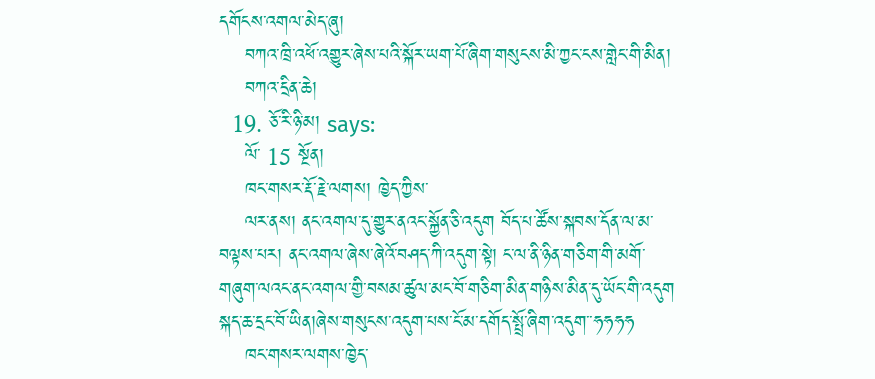དགོངས་འགལ་མེད་ཞུ།
    བཀའ་ཁྲི་འཕོ་འགྱུར་ཞེས་པའི་སྐོར་ཡག་པོ་ཞིག་གསུངས་མི་ཀྱང་ངས་གླེང་གི་མིན།
    བཀའ་དྲིན་ཆེ།
  19. ཅོ་རི་ཉི་མ། says:
    ལོ་ 15 སྔོན།
    ཁང་གསར་རྡོ་རྗེ་ལགས། ཁྱེད་ཀྱིས་
    ལར་ནས། ནང་འགལ་དུ་གྱུར་ནའང་སྐྱོན་ཅི་འདུག བོད་པ་ཚོས་སྐབས་དོན་ལ་མ་བལྟས་པར། ནང་འགལ་ཞེས་ཞེའོ་བཤད་ཀི་འདུག་སྟེ། ང་ལ་ནི་ཉིན་གཅིག་གི་མགོ་གཞུག་ལའང་ནང་འགལ་གྱི་བསམ་ཚུལ་མང་བོ་གཅིག་མིན་གཉིས་མིན་དུ་ཡོང་གི་འདུག སྐད་ཆ་དྲང་བོ་ཡིན།ཞེས་གསུངས་འདུག་པས་ངོ་མ་དགོད་སྤྲོ་ཞིག་འདུག་་ཧཧཧཧ
    ཁང་གསར་ལགས་ཁྱེད་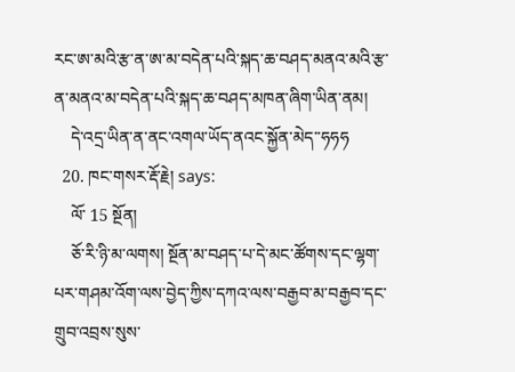རང་ཨ་མའི་རྩ་ན་ཨ་མ་བདེན་པའི་སྐད་ཆ་བཤད་མནའ་མའི་རྩ་ན་མནའ་མ་བདེན་པའི་སྐད་ཆ་བཤད་མཁན་ཞིག་ཡིན་ནམ།
    དེ་འདྲ་ཡིན་ན་ནང་འགལ་ཡོད་ནའང་སྐྱོན་མེད་་ཧཧཧ
  20. ཁང་གསར་རྡོ་རྗེ། says:
    ལོ་ 15 སྔོན།
    ཅོ་རི་ཉི་མ་ལགས། སྔོན་མ་བཤད་པ་དེ་མང་ཚོགས་དང་ལྷག་པར་གཤམ་འོག་ལས་བྱེད་ཀྱིས་དཀའ་ལས་བརྒྱབ་མ་བརྒྱབ་དང་གྲུབ་འབྲས་སུས་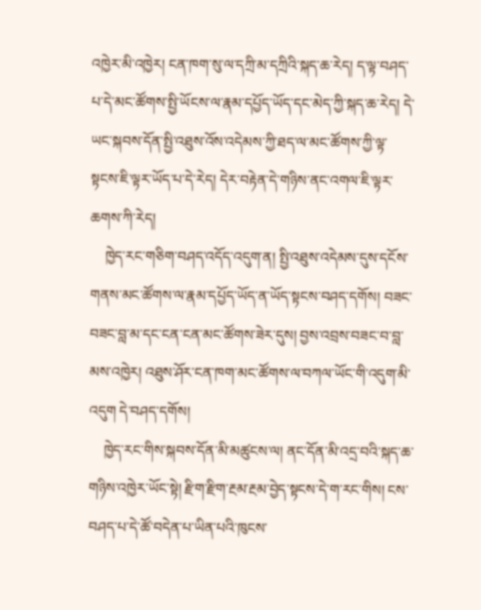འཁྱེར་མི་འཁྱེར། ངན་ཁག་སུ་ལ་དཀྲི་མ་དཀྲིའི་སྐད་ཆ་རེད། ད་ལྟ་བཤད་པ་དེ་མང་ཚོགས་སྤྱི་ཡོངས་ལ་རྣམ་དཔྱོད་ཡོད་དང་མེད་ཀྱི་སྐད་ཆ་རེད། དེ་ཡང་སྐབས་དོན་སྤྱི་འཐུས་འོས་འདེམས་ཀྱི་ཐད་ལ་མང་ཚོགས་ཀྱི་ལྟ་སྟངས་ཇི་ལྟར་ཡོད་པ་དེ་རེད། དེར་བརྟེན་དེ་གཉིས་ནང་འགལ་ཇི་ལྟར་ཆགས་ཀི་རེད།
    ཁྱེད་རང་གཅིག་བཤད་འདོད་འདུག་ན། སྤྱི་འཐུས་འདེམས་དུས་དངོས་གནས་མང་ཚོགས་ལ་རྣམ་དཔྱོད་ཡོད་ན་ཡོད་སྟངས་བཤད་དགོས། བཟང་བཟང་བླ་མ་དང་ངན་ངན་མང་ཚོགས་ཟེར་དུས། བྱས་འབྲས་བཟང་བ་བླ་མས་འཁྱེར། འཐུས་ཤོར་ངན་ཁག་མང་ཚོགས་ལ་བཀལ་ཡོང་གི་འདུག་མི་འདུག དེ་བཤད་དགོས།
    ཁྱེད་རང་གིས་སྐབས་དོན་མི་མཚུངས་ལ། ནང་དོན་མི་འདྲ་བའི་སྐད་ཆ་གཉིས་འཁྱེར་ཡོང་སྟེ། རྫིག་རྫིག་རྔམ་རྔམ་བྱེད་སྟངས་དེ་ག་རང་གིས། ངས་བཤད་པ་དེ་ཚོ་བདེན་པ་ཡིན་པའི་ཁུངས་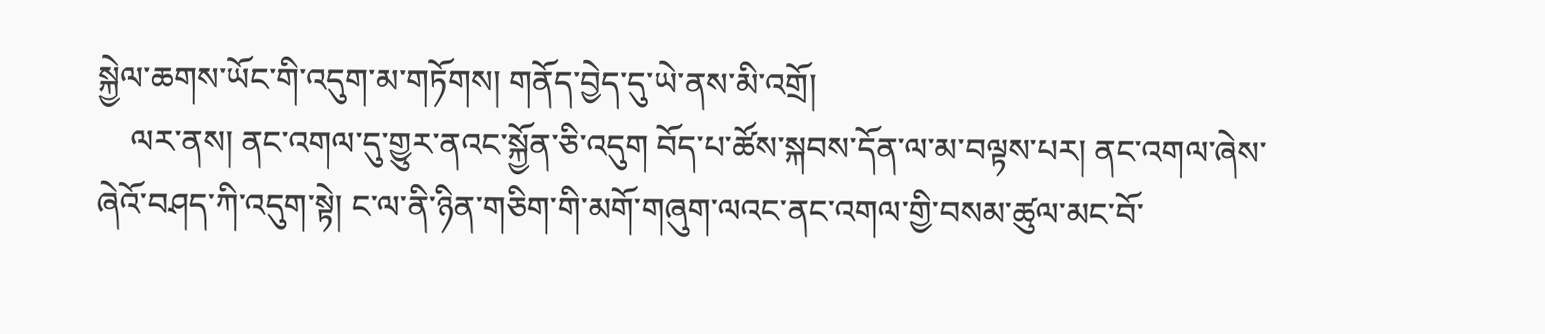སྐྱེལ་ཆགས་ཡོང་གི་འདུག་མ་གཏོགས། གནོད་བྱེད་དུ་ཡེ་ནས་མི་འགྲོ།
    ལར་ནས། ནང་འགལ་དུ་གྱུར་ནའང་སྐྱོན་ཅི་འདུག བོད་པ་ཚོས་སྐབས་དོན་ལ་མ་བལྟས་པར། ནང་འགལ་ཞེས་ཞེའོ་བཤད་ཀི་འདུག་སྟེ། ང་ལ་ནི་ཉིན་གཅིག་གི་མགོ་གཞུག་ལའང་ནང་འགལ་གྱི་བསམ་ཚུལ་མང་བོ་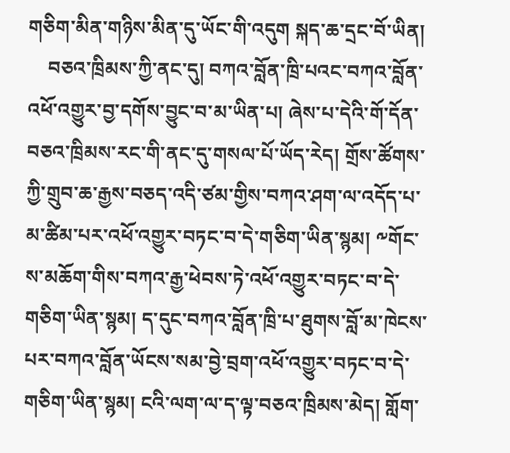གཅིག་མིན་གཉིས་མིན་དུ་ཡོང་གི་འདུག སྐད་ཆ་དྲང་བོ་ཡིན།
    བཅའ་ཁྲིམས་ཀྱི་ནང་དུ། བཀའ་བློན་ཁྲི་པའང་བཀའ་བློན་འཕོ་འགྱུར་བྱ་དགོས་བྱུང་བ་མ་ཡིན་པ། ཞེས་པ་དེའི་གོ་དོན་བཅའ་ཁྲིམས་རང་གི་ནང་དུ་གསལ་པོ་ཡོད་རེད། གྲོས་ཚོགས་ཀྱི་གྲུབ་ཆ་རྒྱས་བཅད་འདི་ཙམ་གྱིས་བཀའ་ཤག་ལ་འདོད་པ་མ་ཚིམ་པར་འཕོ་འགྱུར་བཏང་བ་དེ་གཅིག་ཡིན་སྙམ། ༸གོང་ས་མཆོག་གིས་བཀའ་རྒྱ་ཕེབས་ཏེ་འཕོ་འགྱུར་བཏང་བ་དེ་གཅིག་ཡིན་སྙམ། ད་དུང་བཀའ་བློན་ཁྲི་པ་ཐུགས་བློ་མ་ཁེངས་པར་བཀའ་བློན་ཡོངས་སམ་བྱེ་བྲག་འཕོ་འགྱུར་བཏང་བ་དེ་གཅིག་ཡིན་སྙམ། ངའི་ལག་ལ་ད་ལྟ་བཅའ་ཁྲིམས་མེད། གློག་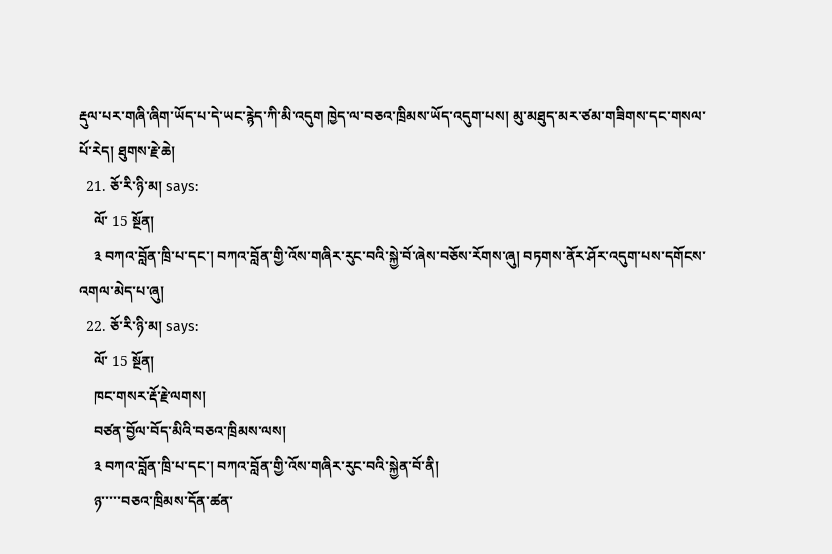རྡུལ་པར་གཞི་ཞིག་ཡོད་པ་དེ་ཡང་རྙེད་ཀི་མི་འདུག ཁྱེད་ལ་བཅའ་ཁྲིམས་ཡོད་འདུག་པས། མུ་མཐུད་མར་ཙམ་གཟིགས་དང་གསལ་པོ་རེད། ཐུགས་རྗེ་ཆེ།
  21. ཅོ་རི་ཉི་མ། says:
    ལོ་ 15 སྔོན།
    ༣ བཀའ་བློན་ཁྲི་པ་དང་། བཀའ་བློན་གྱི་འོས་གཞིར་རུང་བའི་སྐྱེ་བོ་ཞེས་བཅོས་རོགས་ཞུ། བཏགས་ནོར་ཤོར་འདུག་པས་དགོངས་འགལ་མེད་པ་ཞུ།
  22. ཅོ་རི་ཉི་མ། says:
    ལོ་ 15 སྔོན།
    ཁང་གསར་རྡོ་རྗེ་ལགས།
    བཙན་བྱོལ་བོད་མིའི་བཅའ་ཁྲིམས་ལས།
    ༣ བཀའ་བློན་ཁྲི་པ་དང་། བཀའ་བློན་གྱི་འོས་གཞིར་རུང་བའི་སྐྱེན་བོ་ནི།
    ཉ་་་་་བཅའ་ཁྲིམས་དོན་ཚན་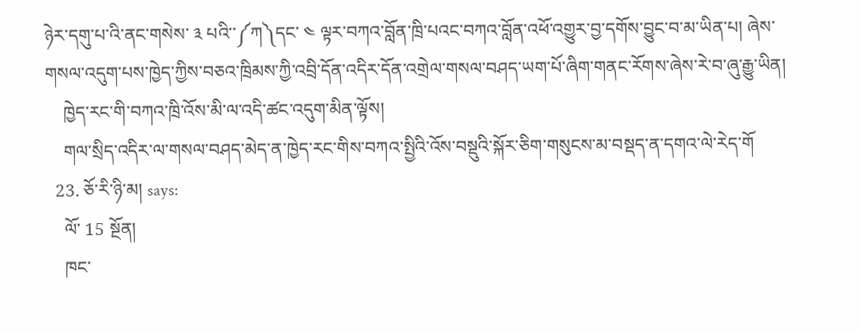ཉེར་དགུ་པ་འི་ནང་གསེས་ ༣ པའི་་༼ཀ༽དང་ ༤ ལྟར་བཀའ་བློན་ཁྲི་པའང་བཀའ་བློན་འཕོ་འགྱུར་བྱ་དགོས་བྱུང་བ་མ་ཡིན་པ། ཞེས་གསལ་འདུག་པས་ཁྱེད་ཀྱིས་བཅའ་ཁྲིམས་ཀྱི་འབྲི་དོན་འདིར་དོན་འགྲེལ་གསལ་བཤད་ཡག་པོ་ཞིག་གནང་རོགས་ཞེས་རེ་བ་ཞུ་རྒྱུ་ཡིན།
    ཁྱེད་རང་གི་བཀའ་ཁྲི་འོས་མི་ལ་འདི་ཚང་འདུག་མིན་ལྟོས།
    གལ་སྲིད་འདིར་ལ་གསལ་བཤད་མེད་ན་ཁྱེད་རང་གིས་བཀའ་སྤྱིའི་འོས་བསྡུའི་སྐོར་ཅིག་གསུངས་མ་བསྡད་ན་དགའ་ལེ་རེད་གོ
  23. ཅོ་རི་ཉི་མ། says:
    ལོ་ 15 སྔོན།
    ཁང་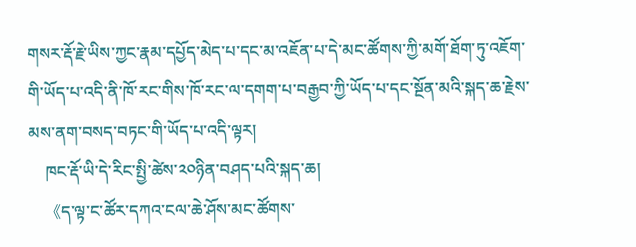གསར་རྡོ་རྗེ་ཡིས་ཀྱང་རྣམ་དཔྱོད་མེད་པ་དང་མ་འཇོན་པ་དེ་མང་ཚོགས་ཀྱི་མགོ་ཐོག་ཏུ་འཇོག་གི་ཡོད་པ་འདི་ནི་ཁོ་རང་གིས་ཁོ་རང་ལ་དགག་པ་བརྒྱབ་ཀྱི་ཡོད་པ་དང་སྔོན་མའི་སྐད་ཆ་རྗེས་མས་ནག་བསད་བཏང་གི་ཡོད་པ་འདི་ལྟར།
    ཁང་རྡོ་ཡི་དེ་རིང་སྤྱི་ཚེས་༢༠ཉིན་བཤད་པའི་སྐད་ཆ།
    《ད་ལྟ་ང་ཚོར་དཀའ་ངལ་ཆེ་ཤོས་མང་ཚོགས་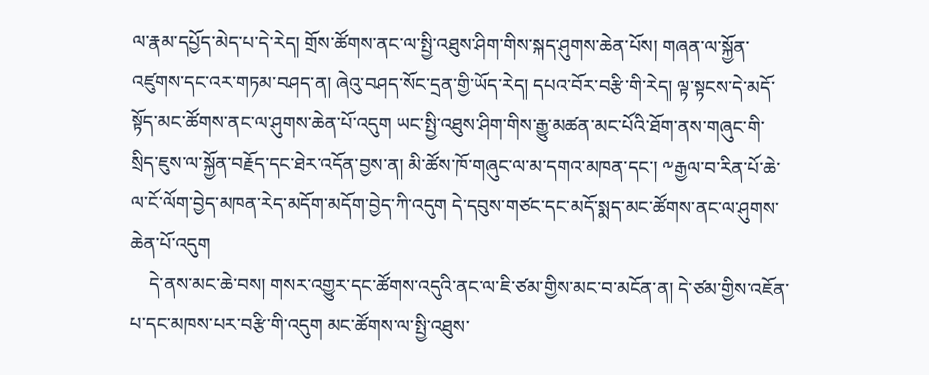ལ་རྣམ་དཔྱོད་མེད་པ་དེ་རེད། གྲོས་ཚོགས་ནང་ལ་སྤྱི་འཐུས་ཤིག་གིས་སྐད་ཤུགས་ཆེན་པོས། གཞན་ལ་སྐྱོན་འཛུགས་དང་འར་གཏམ་བཤད་ན། ཞེའུ་བཤད་སོང་དྲན་གྱི་ཡོད་རེད། དཔའ་བོར་བརྩི་གི་རེད། ལྟ་སྟངས་དེ་མདོ་སྟོད་མང་ཚོགས་ནང་ལ་ཤུགས་ཆེན་པོ་འདུག ཡང་སྤྱི་འཐུས་ཤིག་གིས་རྒྱུ་མཚན་མང་པོའི་ཐོག་ནས་གཞུང་གི་སྲིད་ཇུས་ལ་སྐྱོན་བརྗོད་དང་ཐེར་འདོན་བྱས་ན། མི་ཚོས་ཁོ་གཞུང་ལ་མ་དགའ་མཁན་དང་། ༸རྒྱལ་བ་རིན་པོ་ཆེ་ལ་ངོ་ལོག་བྱེད་མཁན་རེད་མདོག་མདོག་བྱེད་ཀི་འདུག དེ་དབུས་གཙང་དང་མདོ་སྨད་མང་ཚོགས་ནང་ལ་ཤུགས་ཆེན་པོ་འདུག
    དེ་ནས་མང་ཆེ་བས། གསར་འགྱུར་དང་ཚོགས་འདུའི་ནང་ལ་ཇི་ཙམ་གྱིས་མང་བ་མངོན་ན། དེ་ཙམ་གྱིས་འཇོན་པ་དང་མཁས་པར་བརྩི་གི་འདུག མང་ཚོགས་ལ་སྤྱི་འཐུས་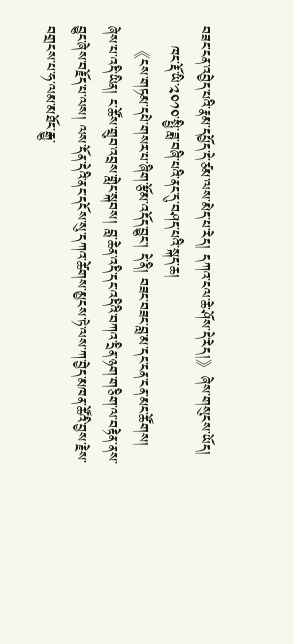བཟང་ངན་འབྱེད་པའི་རྣམ་དཔྱོད་དེ་ཙམ་ལས་མེད་པ་རེད། དཀའ་ངལ་ཆེ་ཤོས་དེ་རེད།》ཞེས་གསུངས་ཡོད།
    ཁང་རྡོ་ཡི་༢༠༡༠་སྤྱི་ཟླ་བཞི་པའི་ནང་དུ་བཤད་པའི་སྐད་ཆ།
    《ངས་གཏམ་དཔེ་གསར་པ་ཞིག་རྩོམ་འདོད་བྱུང་། དེ་ནི། བཟང་བཟང་བླ་མ་དང་ངན་ངན་མང་ཚོགས། ཞེས་པ་འདི་ཡིན། ང་ཚོས་གྲུབ་འབྲས་གླེང་སྐབས། བླ་ཆེན་འདི་དང་འདིའི་བཀའ་དྲིན་ཉག་གཅིག་ལ་བརྟེན་ནས་བྱུང་ཞེས་བརྗོད་པ་ལས། ལས་དོན་དེའི་ནང་དངོས་སུ་དཀའ་ཚེགས་མྱངས་ཏེ་ལས་ཀ་བྱེད་མཁན་ཚོའི་བྱས་རྗེས་བགྲངས་པ་ཧ་ལམ་མཐོང་རྒྱུ་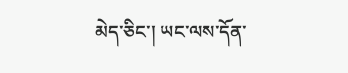མེད་ཅིང་། ཡང་ལས་དོན་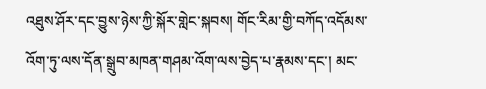འཐུས་ཤོར་དང་བྱུས་ཉེས་ཀྱི་སྐོར་གླེང་སྐབས། གོང་རིམ་གྱི་བཀོད་འདོམས་འོག་ཏུ་ལས་དོན་སྒྲུབ་མཁན་གཤམ་འོག་ལས་བྱེད་པ་རྣམས་དང་། མང་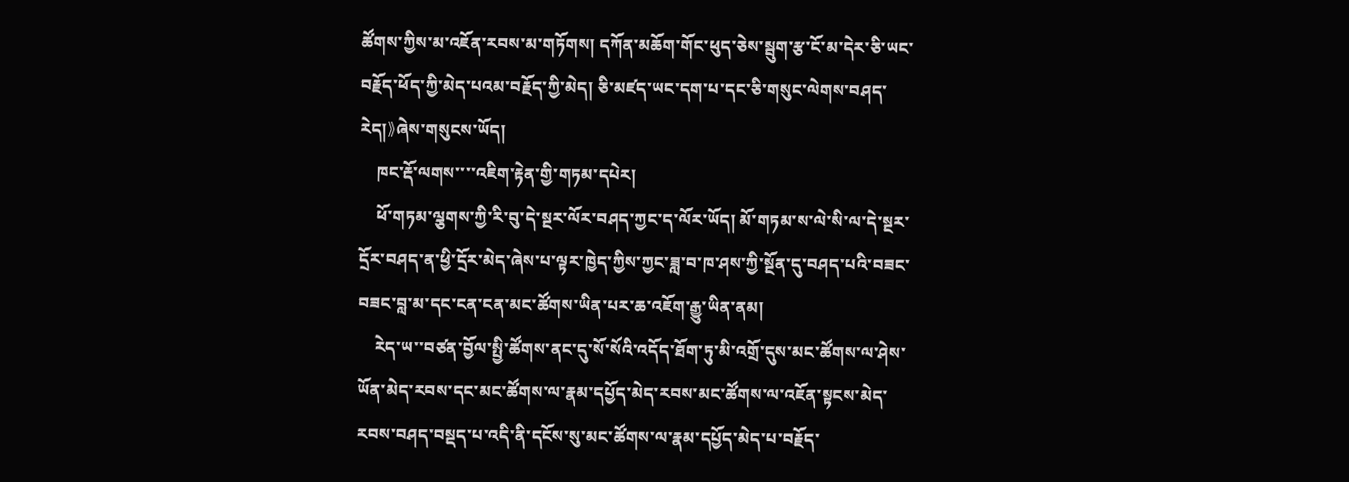ཚོགས་ཀྱིས་མ་འཇོན་རབས་མ་གཏོགས། དཀོན་མཆོག་གོང་ཕུད་ཅེས་སྦུག་རྩ་ངོ་མ་དེར་ཅི་ཡང་བརྗོད་ཕོད་ཀྱི་མེད་པའམ་བརྗོད་ཀྱི་མེད། ཅི་མཛད་ཡང་དག་པ་དང་ཅི་གསུང་ལེགས་བཤད་རེད།》ཞེས་གསུངས་ཡོད།
    ཁང་རྡོ་ལགས་་་་འཇིག་རྟེན་གྱི་གཏམ་དཔེར།
    ཕོ་གཏམ་ལྕགས་ཀྱི་རི་བུ་དེ་སྔར་ལོར་བཤད་ཀྱང་ད་ལོར་ཡོད། མོ་གཏམ་ས་ལེ་སི་ལ་དེ་སྔར་དྲོར་བཤད་ན་ཕྱི་དྲོར་མེད་ཞེས་པ་ལྟར་ཁྱེད་ཀྱིས་ཀྱང་ཟླ་བ་ཁ་ཤས་ཀྱི་སྔོན་དུ་བཤད་པའི་བཟང་བཟང་བླ་མ་དང་ངན་ངན་མང་ཚོགས་ཡིན་པར་ཆ་འཇོག་རྒྱུ་ཡིན་ནམ།
    རེད་ཡ་་བཙན་བྱོལ་སྤྱི་ཚོགས་ནང་དུ་སོ་སོའི་འདོད་ཐོག་ཏུ་མི་འགྲོ་དུས་མང་ཚོགས་ལ་ཤེས་ཡོན་མེད་རབས་དང་མང་ཚོགས་ལ་རྣམ་དཔྱོད་མེད་རབས་མང་ཚོགས་ལ་འཇོན་སྟངས་མེད་རབས་བཤད་བསྡད་པ་འདི་ནི་དངོས་སུ་མང་ཚོགས་ལ་རྣམ་དཔྱོད་མེད་པ་བརྗོད་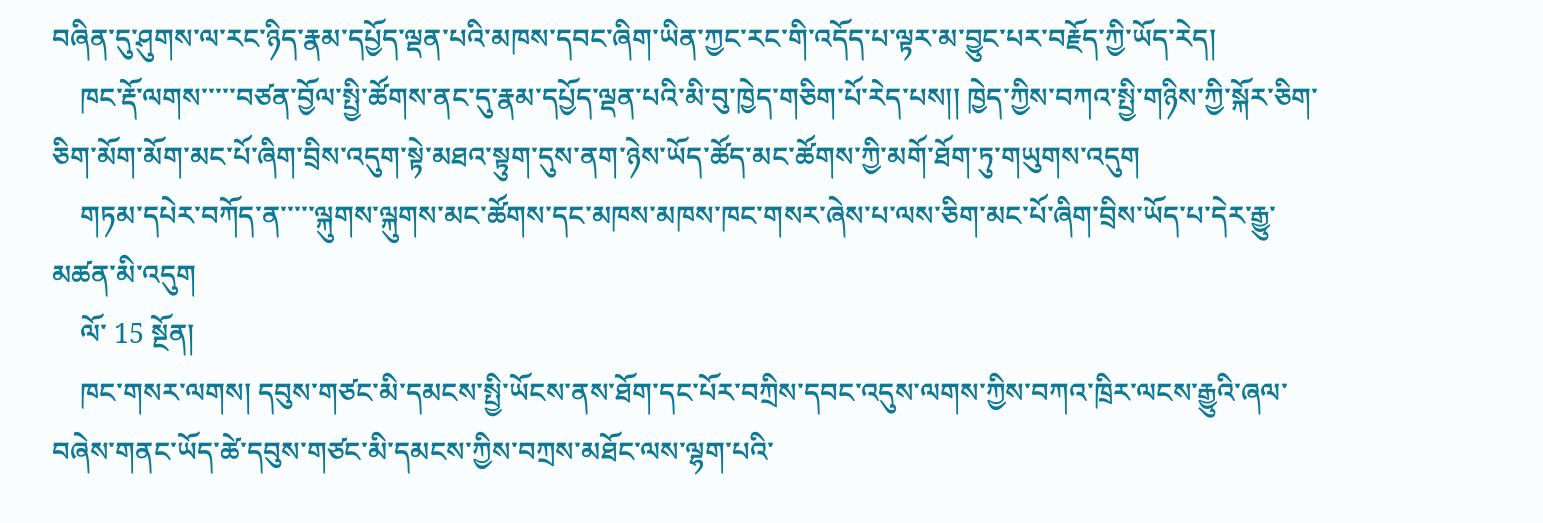བཞིན་དུ་ཤུགས་ལ་རང་ཉིད་རྣམ་དཔྱོད་ལྡན་པའི་མཁས་དབང་ཞིག་ཡིན་ཀྱང་རང་གི་འདོད་པ་ལྟར་མ་བྱུང་པར་བརྗོད་ཀྱི་ཡོད་རེད།
    ཁང་རྡོ་ལགས་་་་་བཙན་བྱོལ་སྤྱི་ཚོགས་ནང་དུ་རྣམ་དཔྱོད་ལྡན་པའི་མི་བུ་ཁྱེད་གཅིག་པོ་རེད་པས།། ཁྱེད་ཀྱིས་བཀའ་སྤྱི་གཉིས་ཀྱི་སྐོར་ཅིག་ཅིག་མོག་མོག་མང་པོ་ཞིག་བྲིས་འདུག་སྟེ་མཐའ་སྟུག་དུས་ནག་ཉེས་ཡོད་ཚོད་མང་ཚོགས་ཀྱི་མགོ་ཐོག་ཏུ་གཡུགས་འདུག
    གཏམ་དཔེར་བཀོད་ན་་་་་ལྐུགས་ལྐུགས་མང་ཚོགས་དང་མཁས་མཁས་ཁང་གསར་ཞེས་པ་ལས་ཅིག་མང་པོ་ཞིག་བྲིས་ཡོད་པ་དེར་རྒྱུ་མཚན་མི་འདུག
    ལོ་ 15 སྔོན།
    ཁང་གསར་ལགས། དབུས་གཙང་མི་དམངས་སྤྱི་ཡོངས་ནས་ཐོག་དང་པོར་བཀྲིས་དབང་འདུས་ལགས་ཀྱིས་བཀའ་ཁྲིར་ལངས་རྒྱུའི་ཞལ་བཞེས་གནང་ཡོད་ཚེ་དབུས་གཙང་མི་དམངས་ཀྱིས་བཀྲས་མཐོང་ལས་ལྷག་པའི་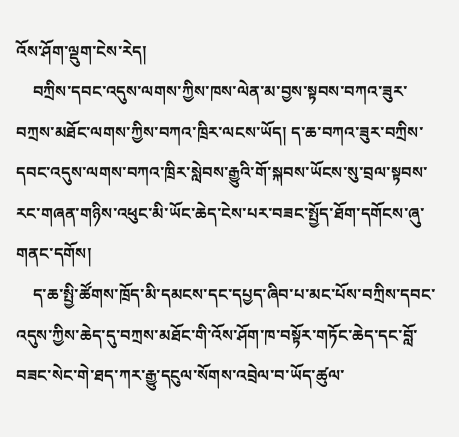འོས་ཤོག་ལྡུག་ངེས་རེད།
    བཀྲིས་དབང་འདུས་ལགས་ཀྱིས་ཁས་ལེན་མ་བྱས་སྟབས་བཀའ་ཟུར་བཀྲས་མཐོང་ལགས་ཀྱིས་བཀའ་ཁྲིར་ལངས་ཡོད། ད་ཆ་བཀའ་ཟུར་བཀྲིས་དབང་འདུས་ལགས་བཀའ་ཁྲིར་སླེབས་རྒྱུའི་གོ་སྐབས་ཡོངས་སུ་བྲལ་སྟབས་རང་གཞན་གཉིས་འཕུང་མི་ཡོང་ཆེད་ངེས་པར་བཟང་སྤྱོད་ཐོག་དགོངས་ཞུ་གནང་དགོས།
    ད་ཆ་སྤྱི་ཚོགས་ཁྲོད་མི་དམངས་དང་དཔྱད་ཞིབ་པ་མང་པོས་བཀྲིས་དབང་འདུས་ཀྱིས་ཆེད་དུ་བཀྲས་མཐོང་གི་འོས་ཤོག་ཁ་བསྟོར་གཏོང་ཆེད་དང་བློ་བཟང་སེང་གེ་ཐད་ཀར་རྒྱུ་དངུལ་སོགས་འབྲེལ་བ་ཡོད་ཚུལ་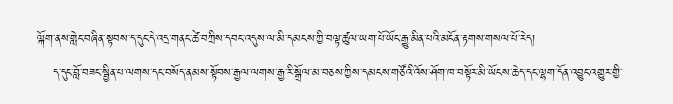ལྐོག་ནས་གླེང་བཞིན་སྟབས་ད་དུང་དེ་འདྲ་གནང་ཚེ་བཀྲིས་དབང་འདུས་ལ་མི་དམངས་ཀྱི་བལྟ་ཚུལ་ཡག་པོ་ཡོང་རྒྱུ་མིན་པའི་མངོན་རྟགས་གསལ་པོ་རེད།
    ད་དུང་བློ་བཟང་སྦྱིན་པ་ལགས་དང་བསོད་ནམས་སྟོབས་རྒྱལ་ལགས་རྒྱ་རི་སྒྲོལ་མ་བཅས་ཀྱིས་དམངས་གཙོའི་འོས་ཤོག་ཁ་བསྟོར་མི་ཡོངས་ཆེད་དང་ལྷག་དོན་འབྱུང་འགྱུར་གྱི་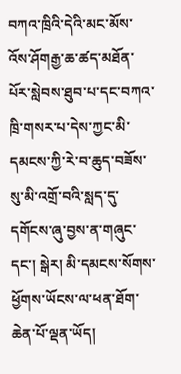བཀའ་ཁྲིའི་དེའི་མང་མོས་འོས་ཤོགརྒྱ་ཆ་ཚད་མཐོན་པོར་སླེབས་ཐུབ་པ་དང་བཀའ་ཁྲི་གསར་པ་དེས་ཀྱང་མི་དམངས་ཀྱི་རེ་བ་ཆུད་བཟོས་སུ་མི་འགྲོ་བའི་སླད་དུ་དགོངས་ཞུ་བྱས་ན་གཞུང་དང་། སྒེར། མི་དམངས་སོགས་ཕྱོགས་ཡོངས་ལ་ཕན་ཐོག་ཆེན་པོ་ལྡན་ཡོད།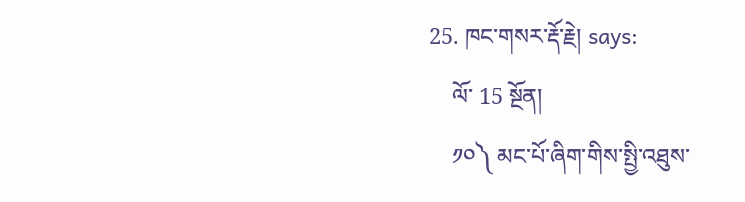25. ཁང་གསར་རྡོ་རྗེ། says:
    ལོ་ 15 སྔོན།
    ༡༠༽ མང་པོ་ཞིག་གིས་སྤྱི་འཐུས་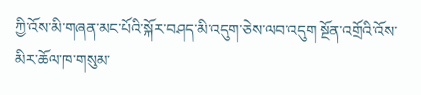ཀྱི་འོས་མི་གཞན་མང་པོའི་སྐོར་བཤད་མི་འདུག་ཅེས་ལབ་འདུག སྔོན་འགྲོའི་འོས་མིར་ཆོལ་ཁ་གསུམ་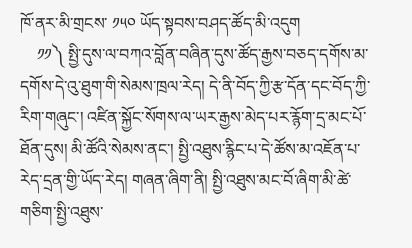ཁོ་ནར་མི་གྲངས་ ༡༥༠ ཡོད་སྟབས་བཤད་ཚོད་མི་འདུག
    ༡༡༽ སྤྱི་དུས་ལ་བཀའ་བློན་བཞིན་དུས་ཚོད་རྒྱས་བཅད་དགོས་མ་དགོས་དེ་འུ་ཐུག་གི་སེམས་ཁྲལ་རེད། དེ་ནི་བོད་ཀྱི་རྩ་དོན་དང་བོད་ཀྱི་རིག་གཞུང་། འཛིན་སྐྱོང་སོགས་ལ་ཡར་རྒྱས་མེད་པར་རྙོག་དྲ་མང་པོ་ཐོན་དུས། མི་ཚོའི་སེམས་ནང་། སྤྱི་འཐུས་རྙིང་པ་དེ་ཚོས་མ་འཇོན་པ་རེད་དྲན་གྱི་ཡོད་རེད། གཞན་ཞིག་ནི། སྤྱི་འཐུས་མང་བོ་ཞིག་མི་ཚེ་གཅིག་སྤྱི་འཐུས་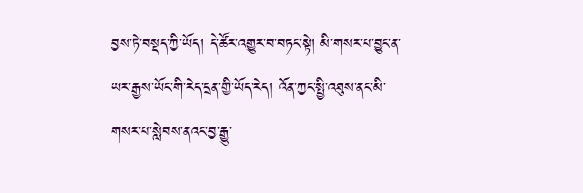བྱས་ཏེ་བསྡད་ཀྱི་ཡོད། དེ་ཚོར་འགྱུར་བ་བཏང་སྟེ། མི་གསར་པ་བྱུང་ན་ཡར་རྒྱས་ཡོང་གི་རེད་དྲན་གྱི་ཡོད་རེད། འོན་ཀྱང་སྤྱི་འཐུས་ནང་མི་གསར་པ་སླེབས་ནའང་བྱ་རྒྱུ་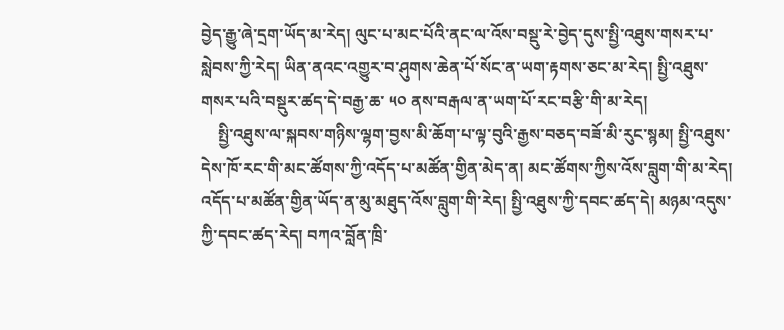བྱེད་རྒྱུ་ཞེ་དྲག་ཡོད་མ་རེད། ལུང་པ་མང་པོའི་ནང་ལ་འོས་བསྡུ་རེ་བྱེད་དུས་སྤྱི་འཐུས་གསར་པ་སླེབས་ཀྱི་རེད། ཡིན་ནའང་འགྱུར་བ་ཤུགས་ཆེན་པོ་སོང་ན་ཡག་རྟགས་ཅང་མ་རེད། སྤྱི་འཐུས་གསར་པའི་བསྡུར་ཚད་དེ་བརྒྱ་ཆ་ ༥༠ ནས་བརྒལ་ན་ཡག་པོ་རང་བརྩི་གི་མ་རེད།
    སྤྱི་འཐུས་ལ་སྐབས་གཉིས་ལྷག་བྱས་མི་ཆོག་པ་ལྟ་བུའི་རྒྱས་བཅད་བཟོ་མི་རུང་སྙམ། སྤྱི་འཐུས་དེས་ཁོ་རང་གི་མང་ཚོགས་ཀྱི་འདོད་པ་མཚོན་གྱིན་མེད་ན། མང་ཚོགས་ཀྱིས་འོས་བླུག་གི་མ་རེད། འདོད་པ་མཚོན་གྱིན་ཡོད་ན་མུ་མཐུད་འོས་བླུག་གི་རེད། སྤྱི་འཐུས་ཀྱི་དབང་ཚད་དེ། མཉམ་འདུས་ཀྱི་དབང་ཚད་རེད། བཀའ་བློན་ཁྲི་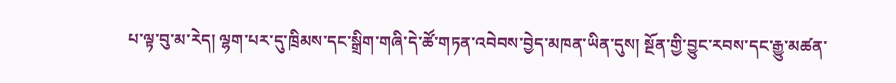པ་ལྟ་བུ་མ་རེད། ལྷག་པར་དུ་ཁྲིམས་དང་སྒྲིག་གཞི་དེ་ཚོ་གཏན་འབེབས་བྱེད་མཁན་ཡིན་དུས། སྔོན་གྱི་བྱུང་རབས་དང་རྒྱུ་མཚན་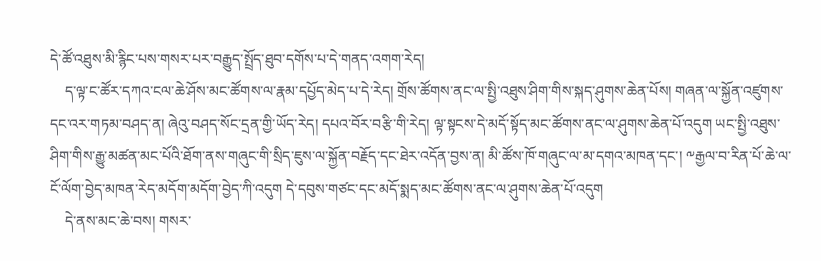དེ་ཚོ་འཐུས་མི་རྙིང་པས་གསར་པར་བརྒྱུད་སྤྲོད་ཐུབ་དགོས་པ་དེ་གནད་འགག་རེད།
    ད་ལྟ་ང་ཚོར་དཀའ་ངལ་ཆེ་ཤོས་མང་ཚོགས་ལ་རྣམ་དཔྱོད་མེད་པ་དེ་རེད། གྲོས་ཚོགས་ནང་ལ་སྤྱི་འཐུས་ཤིག་གིས་སྐད་ཤུགས་ཆེན་པོས། གཞན་ལ་སྐྱོན་འཛུགས་དང་འར་གཏམ་བཤད་ན། ཞེའུ་བཤད་སོང་དྲན་གྱི་ཡོད་རེད། དཔའ་བོར་བརྩི་གི་རེད། ལྟ་སྟངས་དེ་མདོ་སྟོད་མང་ཚོགས་ནང་ལ་ཤུགས་ཆེན་པོ་འདུག ཡང་སྤྱི་འཐུས་ཤིག་གིས་རྒྱུ་མཚན་མང་པོའི་ཐོག་ནས་གཞུང་གི་སྲིད་ཇུས་ལ་སྐྱོན་བརྗོད་དང་ཐེར་འདོན་བྱས་ན། མི་ཚོས་ཁོ་གཞུང་ལ་མ་དགའ་མཁན་དང་། ༸རྒྱལ་བ་རིན་པོ་ཆེ་ལ་ངོ་ལོག་བྱེད་མཁན་རེད་མདོག་མདོག་བྱེད་ཀི་འདུག དེ་དབུས་གཙང་དང་མདོ་སྨད་མང་ཚོགས་ནང་ལ་ཤུགས་ཆེན་པོ་འདུག
    དེ་ནས་མང་ཆེ་བས། གསར་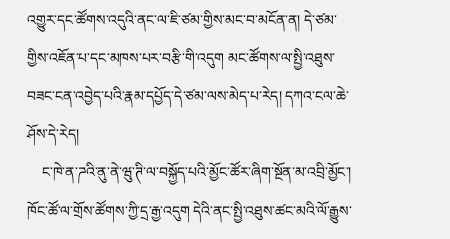འགྱུར་དང་ཚོགས་འདུའི་ནང་ལ་ཇི་ཙམ་གྱིས་མང་བ་མངོན་ན། དེ་ཙམ་གྱིས་འཇོན་པ་དང་མཁས་པར་བརྩི་གི་འདུག མང་ཚོགས་ལ་སྤྱི་འཐུས་བཟང་ངན་འབྱེད་པའི་རྣམ་དཔྱོད་དེ་ཙམ་ལས་མེད་པ་རེད། དཀའ་ངལ་ཆེ་ཤོས་དེ་རེད།
    ང་ཁེ་ན་ཌའི་ནུ་ནེ་ཝུ་ཊི་ལ་བསྐྱོད་པའི་མྱོང་ཚོར་ཞིག་སྔོན་མ་འབྲི་མྱོང་། ཁོང་ཚོ་ལ་གྲོས་ཚོགས་ཀྱི་དྲ་རྒྱ་འདུག དེའི་ནང་སྤྱི་འཐུས་ཚང་མའི་ལོ་རྒྱུས་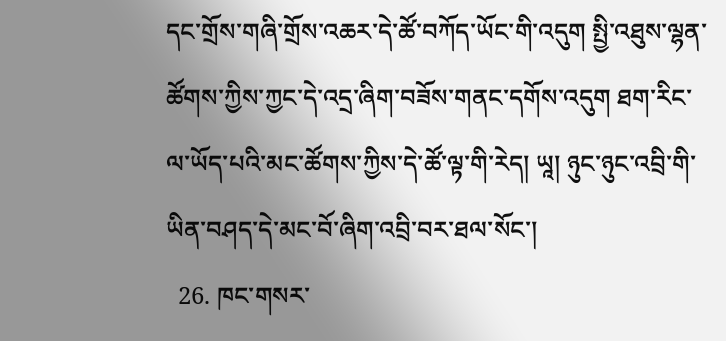དང་གྲོས་གཞི་གྲོས་འཆར་དེ་ཚོ་བཀོད་ཡོང་གི་འདུག སྤྱི་འཐུས་ལྷན་ཚོགས་ཀྱིས་ཀྱང་དེ་འདྲ་ཞིག་བཟོས་གནང་དགོས་འདུག ཐག་རིང་ལ་ཡོད་པའི་མང་ཚོགས་ཀྱིས་དེ་ཚོ་ལྟ་གི་རེད། ཡཱ། ཉུང་ཉུང་འབྲི་གི་ཡིན་བཤད་དེ་མང་བོ་ཞིག་འབྲི་བར་ཐལ་སོང་།
  26. ཁང་གསར་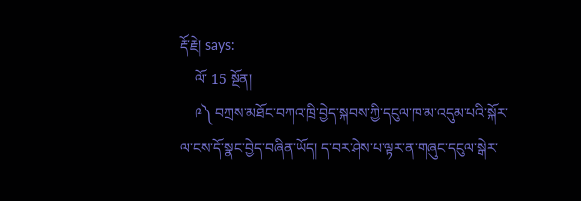རྡོ་རྗེ། says:
    ལོ་ 15 སྔོན།
    ༩༽ བཀྲས་མཐོང་བཀའ་ཁྲི་བྱེད་སྐབས་ཀྱི་དངུལ་ཁ་མ་འདུམ་པའི་སྐོར་ལ་ངས་དོ་སྣང་བྱེད་བཞིན་ཡོད། ད་བར་ཤེས་པ་ལྟར་ན་གཞུང་དངུལ་སྒེར་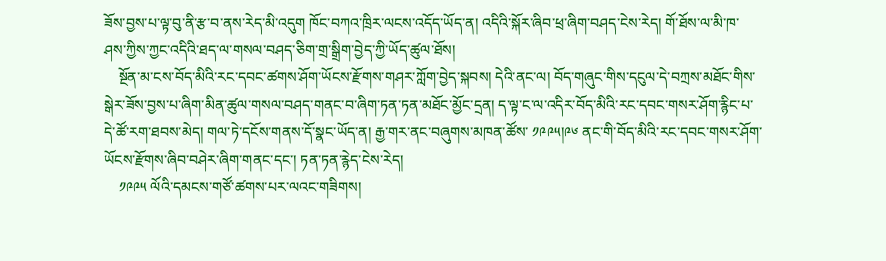ཟོས་བྱས་པ་ལྟ་བུ་ནི་རྩ་བ་ནས་རེད་མི་འདུག ཁོང་བཀའ་ཁྲིར་ལངས་འདོད་ཡོད་ན། འདིའི་སྐོར་ཞིབ་ཕྲ་ཞིག་བཤད་ངེས་རེད། གོ་ཐོས་ལ་མི་ཁ་ཤས་ཀྱིས་ཀྱང་འདིའི་ཐད་ལ་གསལ་བཤད་ཅིག་གྲ་སྒྲིག་བྱེད་ཀྱི་ཡོད་ཚུལ་ཐོས།
    སྔོན་མ་ངས་བོད་མིའི་རང་དབང་ཚགས་ཤོག་ཡོངས་རྫོགས་གཤར་ཀློག་བྱེད་སྐབས། དེའི་ནང་ལ། བོད་གཞུང་གིས་དངུལ་དེ་བཀྲས་མཐོང་གིས་སྒེར་ཟོས་བྱས་པ་ཞིག་མིན་ཚུལ་གསལ་བཤད་གནང་བ་ཞིག་ཏན་ཏན་མཐོང་མྱོང་དྲན། ད་ལྟ་ང་ལ་འདིར་བོད་མིའི་རང་དབང་གསར་ཤོག་རྙིང་པ་དེ་ཚོ་རག་ཐབས་མེད། གལ་ཏེ་དངོས་གནས་དོ་སྣང་ཡོད་ན། རྒྱ་གར་ནང་བཞུགས་མཁན་ཚོས་ ༡༩༩༥།༩༦ ནང་གི་བོད་མིའི་རང་དབང་གསར་ཤོག་ཡོངས་རྫོགས་ཞིབ་བཤེར་ཞིག་གནང་དང་། ཏན་ཏན་རྙེད་ངེས་རེད།
    ༡༩༩༥ ལོའི་དམངས་གཙོ་ཚགས་པར་ལའང་གཟིགས།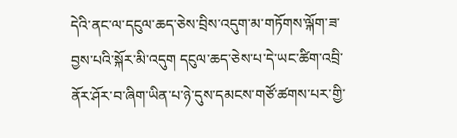དེའི་ནང་ལ་དངུལ་ཆད་ཅེས་བྲིས་འདུག་མ་གཏོགས་ལྐོག་ཟ་བྱས་པའི་སྐོར་མི་འདུག དངུལ་ཆད་ཅེས་པ་དེ་ཡང་ཚིག་འབྲི་ནོར་ཤོར་བ་ཞིག་ཡིན་པ་ཉེ་དུས་དམངས་གཙོ་ཚགས་པར་གྱི་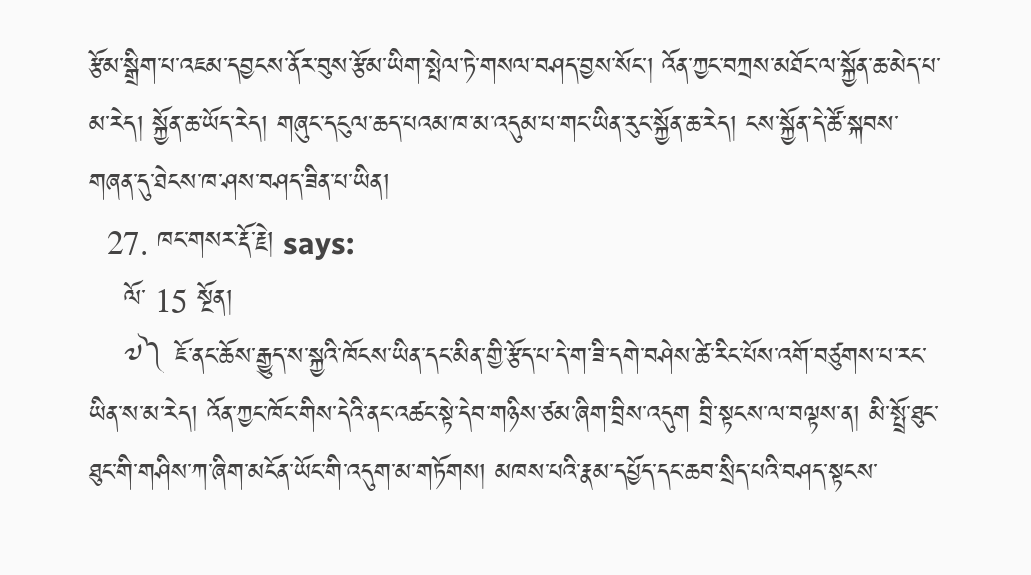རྩོམ་སྒྲིག་པ་འཇམ་དབྱངས་ནོར་བུས་རྩོམ་ཡིག་སྤེལ་ཏེ་གསལ་བཤད་བྱས་སོང་། འོན་ཀྱང་བཀྲས་མཐོང་ལ་སྐྱོན་ཆ་མེད་པ་མ་རེད། སྐྱོན་ཆ་ཡོད་རེད། གཞུང་དངུལ་ཆད་པའམ་ཁ་མ་འདུམ་པ་གང་ཡིན་རུང་སྐྱོན་ཆ་རེད། ངས་སྐྱོན་དེ་ཚོ་སྐབས་གཞན་དུ་ཐེངས་ཁ་ཤས་བཤད་ཟིན་པ་ཡིན།
  27. ཁང་གསར་རྡོ་རྗེ། says:
    ལོ་ 15 སྔོན།
    ༧༽ ཇོ་ནང་ཆོས་རྒྱུད་ས་སྐྱའི་ཁོངས་ཡིན་དང་མིན་གྱི་རྩོད་པ་དེ་ག་ཟི་དགེ་བཤེས་ཚེ་རིང་པོས་འགོ་བཙུགས་པ་རང་ཡིན་ས་མ་རེད། འོན་ཀྱང་ཁོང་གིས་དེའི་ནང་འཚང་སྟེ་དེབ་གཉིས་ཙམ་ཞིག་བྲིས་འདུག བྲི་སྟངས་ལ་བལྟས་ན། མི་སྤྲོ་ཐུང་ཐུང་གི་གཤིས་ཀ་ཞིག་མངོན་ཡོང་གི་འདུག་མ་གཏོགས། མཁས་པའི་རྣམ་དཔྱོད་དང་ཆབ་སྲིད་པའི་བཤད་སྟངས་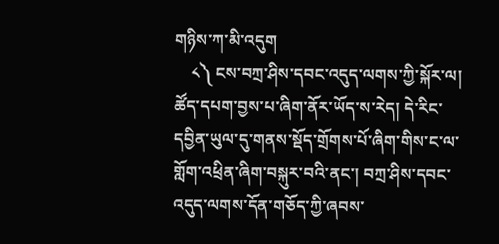གཉིས་ཀ་མི་འདུག
    ༨༽ ངས་བཀྲ་ཤིས་དབང་འདུད་ལགས་ཀྱི་སྐོར་ལ། ཚོད་དཔག་བྱས་པ་ཞིག་ནོར་ཡོད་ས་རེད། དེ་རིང་དབྱིན་ཡུལ་དུ་གནས་སྡོད་གྲོགས་པོ་ཞིག་གིས་ང་ལ་གློག་འཕྲིན་ཞིག་བསྐུར་བའི་ནང་། བཀྲ་ཤིས་དབང་འདུད་ལགས་དོན་གཅོད་ཀྱི་ཞབས་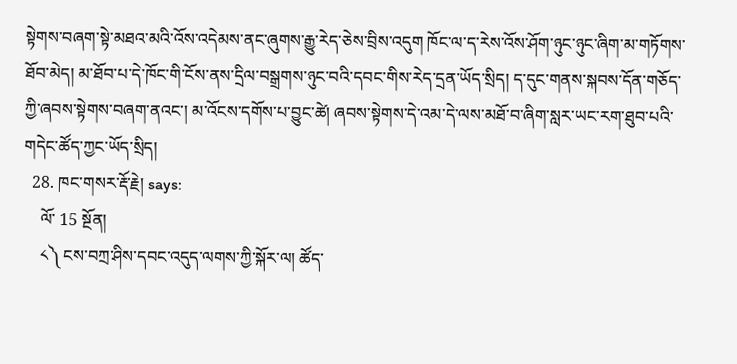སྟེགས་བཞག་སྟེ་མཐའ་མའི་འོས་འདེམས་ནང་ཞུགས་རྒྱུ་རེད་ཅེས་བྲིས་འདུག ཁོང་ལ་ད་རེས་འོས་ཤོག་ཉུང་ཉུང་ཞིག་མ་གཏོགས་ཐོབ་མེད། མ་ཐོབ་པ་དེ་ཁོང་གི་ངོས་ནས་དྲིལ་བསྒྲགས་ཉུང་བའི་དབང་གིས་རེད་དྲན་ཡོད་སྲིད། ད་དུང་གནས་སྐབས་དོན་གཅོད་ཀྱི་ཞབས་སྟེགས་བཞག་ནའང་། མ་འོངས་དགོས་པ་བྱུང་ཚེ། ཞབས་སྟེགས་དེ་འམ་དེ་ལས་མཐོ་བ་ཞིག་སླར་ཡང་རག་ཐུབ་པའི་གདེང་ཚོད་ཀྱང་ཡོད་སྲིད།
  28. ཁང་གསར་རྡོ་རྗེ། says:
    ལོ་ 15 སྔོན།
    ༨༽ ངས་བཀྲ་ཤིས་དབང་འདུད་ལགས་ཀྱི་སྐོར་ལ། ཚོད་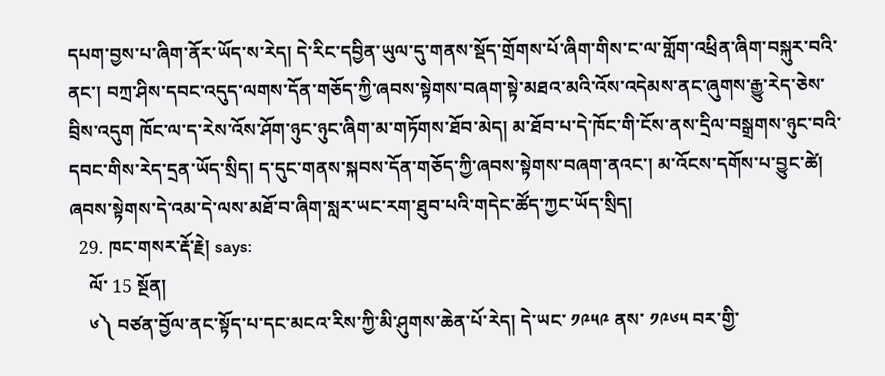དཔག་བྱས་པ་ཞིག་ནོར་ཡོད་ས་རེད། དེ་རིང་དབྱིན་ཡུལ་དུ་གནས་སྡོད་གྲོགས་པོ་ཞིག་གིས་ང་ལ་གློག་འཕྲིན་ཞིག་བསྐུར་བའི་ནང་། བཀྲ་ཤིས་དབང་འདུད་ལགས་དོན་གཅོད་ཀྱི་ཞབས་སྟེགས་བཞག་སྟེ་མཐའ་མའི་འོས་འདེམས་ནང་ཞུགས་རྒྱུ་རེད་ཅེས་བྲིས་འདུག ཁོང་ལ་ད་རེས་འོས་ཤོག་ཉུང་ཉུང་ཞིག་མ་གཏོགས་ཐོབ་མེད། མ་ཐོབ་པ་དེ་ཁོང་གི་ངོས་ནས་དྲིལ་བསྒྲགས་ཉུང་བའི་དབང་གིས་རེད་དྲན་ཡོད་སྲིད། ད་དུང་གནས་སྐབས་དོན་གཅོད་ཀྱི་ཞབས་སྟེགས་བཞག་ནའང་། མ་འོངས་དགོས་པ་བྱུང་ཚེ། ཞབས་སྟེགས་དེ་འམ་དེ་ལས་མཐོ་བ་ཞིག་སླར་ཡང་རག་ཐུབ་པའི་གདེང་ཚོད་ཀྱང་ཡོད་སྲིད།
  29. ཁང་གསར་རྡོ་རྗེ། says:
    ལོ་ 15 སྔོན།
    ༦༽ བཙན་བྱོལ་ནང་སྟོད་པ་དང་མངའ་རིས་ཀྱི་མི་ཤུགས་ཆེན་པོ་རེད། དེ་ཡང་ ༡༩༥༩ ནས་ ༡༩༦༥ བར་གྱི་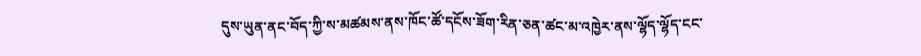དུས་ཡུན་ནང་བོད་ཀྱི་ས་མཚམས་ནས་ཁོང་ཚོ་དངོས་ཟོག་རིན་ཅན་ཚང་མ་འཁྱེར་ནས་ལྷོད་ལྷོད་ངང་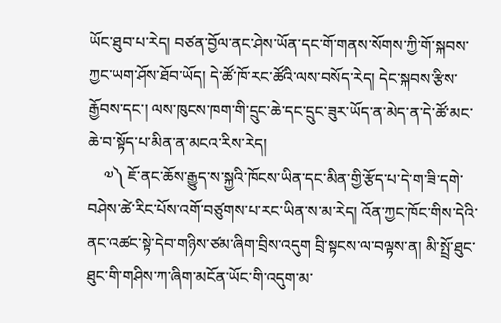ཡོང་ཐུབ་པ་རེད། བཙན་བྱོལ་ནང་ཤེས་ཡོན་དང་གོ་གནས་སོགས་ཀྱི་གོ་སྐབས་ཀྱང་ཡག་ཤོས་ཐོབ་ཡོད། དེ་ཚོ་ཁོ་རང་ཚོའི་ལས་བསོད་རེད། དེང་སྐབས་རྩིས་རྒྱོབས་དང་། ལས་ཁུངས་ཁག་གི་དྲུང་ཆེ་དང་དྲུང་ཟུར་ཡོད་ན་མེད་ན་དེ་ཚོ་མང་ཆེ་བ་སྟོད་པ་མིན་ན་མངའ་རིས་རེད།
    ༧༽ ཇོ་ནང་ཆོས་རྒྱུད་ས་སྐྱའི་ཁོངས་ཡིན་དང་མིན་གྱི་རྩོད་པ་དེ་ག་ཟི་དགེ་བཤེས་ཚེ་རིང་པོས་འགོ་བཙུགས་པ་རང་ཡིན་ས་མ་རེད། འོན་ཀྱང་ཁོང་གིས་དེའི་ནང་འཚང་སྟེ་དེབ་གཉིས་ཙམ་ཞིག་བྲིས་འདུག བྲི་སྟངས་ལ་བལྟས་ན། མི་སྤྲོ་ཐུང་ཐུང་གི་གཤིས་ཀ་ཞིག་མངོན་ཡོང་གི་འདུག་མ་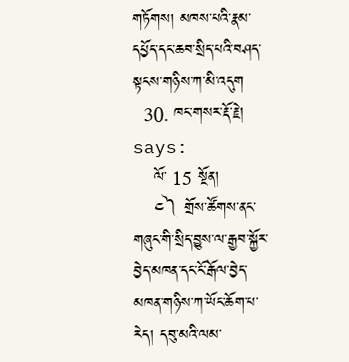གཏོགས། མཁས་པའི་རྣམ་དཔྱོད་དང་ཆབ་སྲིད་པའི་བཤད་སྟངས་གཉིས་ཀ་མི་འདུག
  30. ཁང་གསར་རྡོ་རྗེ། says:
    ལོ་ 15 སྔོན།
    ༤༽ གྲོས་ཚོགས་ནང་གཞུང་གི་སྲིད་བྱུས་ལ་རྒྱབ་སྐྱོར་བྱེད་མཁན་དང་ངོ་རྒོལ་བྱེད་མཁན་གཉིས་ཀ་ཡོང་ཆོག་པ་རེད། དབུ་མའི་ལམ་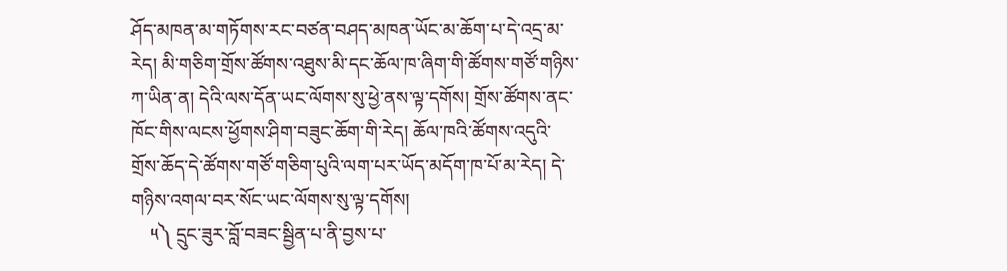ཤོད་མཁན་མ་གཏོགས་རང་བཙན་བཤད་མཁན་ཡོང་མ་ཆོག་པ་དེ་འདྲ་མ་རེད། མི་གཅིག་གྲོས་ཚོགས་འཐུས་མི་དང་ཆོལ་ཁ་ཞིག་གི་ཚོགས་གཙོ་གཉིས་ཀ་ཡིན་ན། དེའི་ལས་དོན་ཡང་ལོགས་སུ་ཕྱེ་ནས་ལྟ་དགོས། གྲོས་ཚོགས་ནང་ཁོང་གིས་ལངས་ཕྱོགས་ཤིག་བཟུང་ཆོག་གི་རེད། ཆོལ་ཁའི་ཚོགས་འདུའི་གྲོས་ཆོད་དེ་ཚོགས་གཙོ་གཅིག་པུའི་ལག་པར་ཡོད་མདོག་ཁ་པོ་མ་རེད། དེ་གཉིས་འགལ་བར་སོང་ཡང་ལོགས་སུ་ལྟ་དགོས།
    ༥༽ དྲུང་ཟུར་བློ་བཟང་སྦྱིན་པ་ནི་བྱས་པ་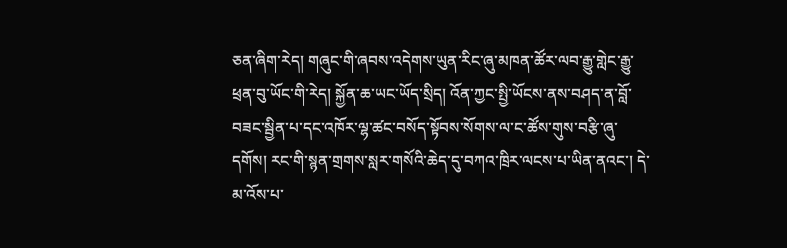ཅན་ཞིག་རེད། གཞུང་གི་ཞབས་འདེགས་ཡུན་རིང་ཞུ་མཁན་ཚོར་ལབ་རྒྱུ་གླེང་རྒྱུ་ཕྲན་བུ་ཡོང་གི་རེད། སྐྱོན་ཆ་ཡང་ཡོད་སྲིད། འོན་ཀྱང་སྤྱི་ཡོངས་ནས་བཤད་ན་བློ་བཟང་སྦྱིན་པ་དང་འཁོར་ལྷ་ཚང་བསོད་སྟོབས་སོགས་ལ་ང་ཚོས་གུས་བརྩི་ཞུ་དགོས། རང་གི་སྙན་གྲགས་སླར་གསོའི་ཆེད་དུ་བཀའ་ཁྲིར་ལངས་པ་ཡིན་ནའང་། དེ་མ་འོས་པ་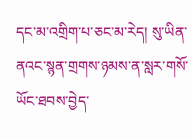དང་མ་འགྲིག་པ་ཅང་མ་རེད། སུ་ཡིན་ནའང་སྙན་གྲགས་ཉམས་ན་སླར་གསོ་ཡོང་ཐབས་བྱེད་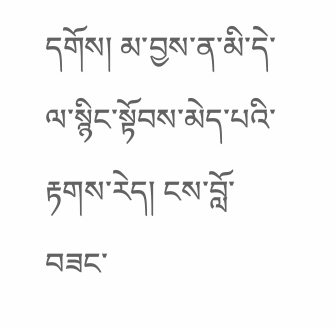དགོས། མ་བྱས་ན་མི་དེ་ལ་སྙིང་སྟོབས་མེད་པའི་རྟགས་རེད། ངས་བློ་བཟང་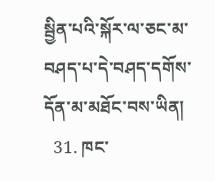སྦྱིན་པའི་སྐོར་ལ་ཅང་མ་བཤད་པ་དེ་བཤད་དགོས་དོན་མ་མཐོང་བས་ཡིན།
  31. ཁང་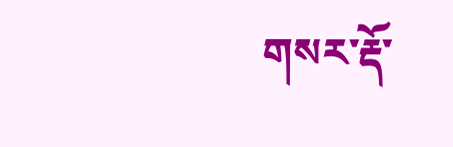གསར་རྡོ་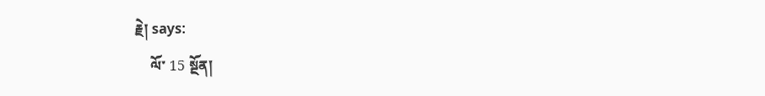རྗེ། says:
    ལོ་ 15 སྔོན།